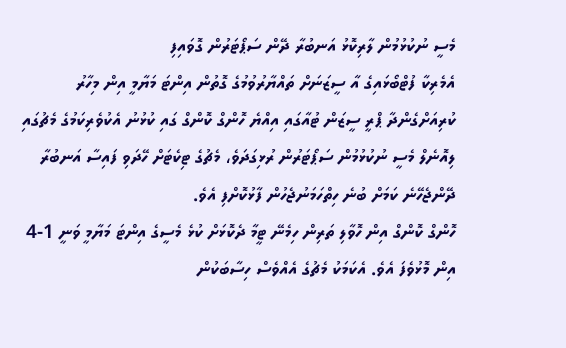މެސީ ނުކުޅުމުން ލާރިކޮޅު އަނބުރާ ދޭން ސަޕޯޓަރުން ގޮވައިފި
އެމެރިކާ ފުޓްބޯޅައިގެ އާ ސީޒަނަށް ތައްޔާރުވުމުގެ ގޮތުން އިންޓަ މަޔާމީ އިން މިހާރު ކުރިއަށްގެންދާ ޕްރީ ސީޒަން ޓުއާގައި އިއްޔެ ހޮންގް ކޮންގް ގައި ކުޅުނު އެކުވެރިކަމުގެ މެޗުގައި ލިއޮނެލް މެސީ ނުކުޅުމުން ސަޕޯޓަރުން ރުޅިގަދަވެ، މެޗުގެ ޓިކެޓަށް ހޭދަވި ފައިސާ އަނބުރާ ދޭންޖެހޭނެ ކަމަށް ބުނެ ހިތްހަމަނުޖެހުން ފާޅުކޮށްފި އެވެ.
ހޮންގް ކޮންގް އިން ހޮވާލި ތަރިން ހިމެނޭ ޓީމާ ދެކޮޅަށް ކުޅެ މެސީގެ އިންޓަ މަޔާމީ ވަނީ 1-4 އިން މޮޅުވެފަ އެވެ. އެކަމަކު މެޗުގެ އެއްވެސް ހިސާބަކުން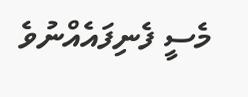މެސީ ފެނިފައެއްނުވެ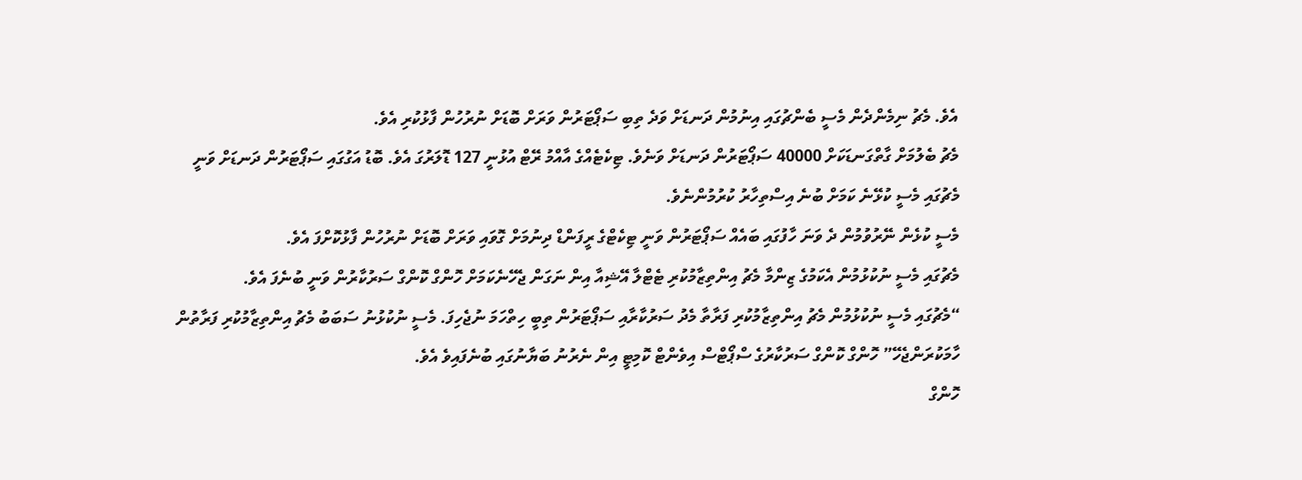އެވެ. މެޗު ނިމެންދެން މެސީ ބެންޗުގައި އިނުމުން ދަނޑަށް ވަދެ ތިބި ސަޕޯޓަރުން ވަރަށް ބޮޑަށް ނުރުހުން ފާޅުކުރި އެވެ.
މެޗު ބެލުމަށް ގާތްގަނޑަކަށް 40000 ސަޕޯޓަރުން ދަނޑަށް ވަނެވެ. ޓިކެޓެއްގެ އާއްމު ރޭޓް އުޅުނީ 127 ޑޮލަރުގަ އެވެ. ބޮޑު އަގުގައި ސަޕޯޓަރުން ދަނޑަށް ވަނީ މެޗުގައި މެސީ ކުޅޭނެ ކަމަށް ބުނެ އިސްތިހާރު ކުރުމުންނެވެ.
މެސީ ކުޅެން ނޭރުވުމުން ދެ ވަނަ ހާފުގައި ބައެއް ސަޕޯޓަރުން ވަނީ ޓިކެޓްގެ ރީފަންޑް ދިނުމަށް ގޮވައި ވަރަށް ބޮޑަށް ނުރުހުން ފާޅުކޮށްފަ އެވެ.
މެޗުގައި މެސީ ނުކުޅުމުން އެކަމުގެ ޒިންމާ މެޗު އިންތިޒާމުކުރި ޓެޓްލާ އޭޝިއާ އިން ނަގަން ޖެހޭނެކަމަށް ހޮންގް ކޮންގް ސަރުކާރުން ވަނީ ބުނެފަ އެވެ.
“މެޗުގައި މެސީ ނުކުޅުމުން މެޗު އިންތިޒާމުކުރި ފަރާތާ މެދު ސަރުކާރާއި ސަޕޯޓަރުން ތިބީ ހިތްހަމަ ނުޖެހިފަ. މެސީ ނުކުޅުނު ސަބަބު މެޗު އިންތިޒާމުކުރި ފަރާތުން ހާމަކުރަންޖެހޭ” ހޮންގް ކޮންގް ސަރުކާރުގެ ސްޕޯޓްސް އިވެންޓް ކޮމިޓީ އިން ނެރުނު ބަޔާނުގައި ބުނެފައިވެ އެވެ.
ހޮންގް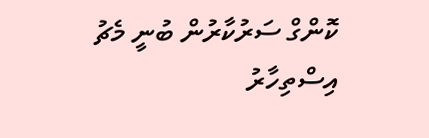ކޮންގް ސަރުކާރުން ބުނީ މެޗު އިސްތިހާރު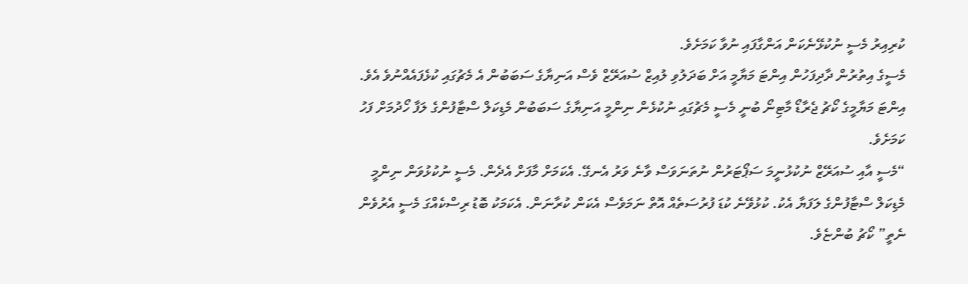ކުރިއިރު މެސީ ނުކުޅޭނެކަން އަންގާފައި ނުވާ ކަމަށެވެ.
މެސީގެ އިތުރުން ދާދިފަހުން އިންޓަ މަޔާމީ އަށް ބަދަލުވި ލުއިޒް ސުއަރޭޒް ވެސް އަނިޔާގެ ސަބަބުން އެ މެޗުގައި ކުޅެފައެއްނުވެ އެވެ.
އިންޓަ މަޔާމީގެ ކޯޗު ޖެރާޑޯ މާޓިނޯ ބުނީ މެސީ މެޗުގައި ނުކުޅެން ނިންމީ އަނިޔާގެ ސަބަބުން މެޑިކަލް ސްޓާފުންގެ ލަފާ ހޯދުމަށް ފަހު ކަމަށެވެ.
“މެސީ އާއި ސުއަރޭޒް ނުކުޅުނީމަ ސަޕޯޓަރުން ނުތަނަވަސް ވާނެ ވަރު އެނގޭ. އެކަމަށް މާފަށް އެދެން. މެސީ ނުކުޅުވަން ނިންމީ މެޑިކަލް ސްޓާފުންގެ ލަފަޔާ އެކު. ކުޅުވޭނެ ކުޑަ ފުރުސަތެއް އޮތް ނަމަވެސް އެކަން ކުރާނަން. އެކަމަކު ބޮޑު ރިސްކެއްގަ މެސީ އެރުވެން ނެތީ” ކޯޗު ބުންޏެވެ.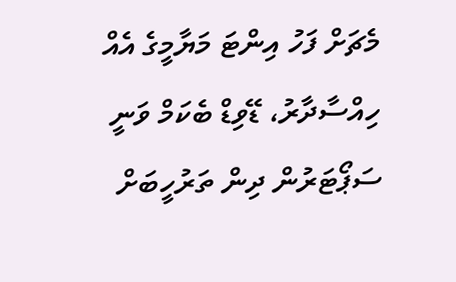މެޗަށް ފަހު އިންޓަ މަޔާމީގެ އެއް ހިއްސާދާރު، ޑޭވިޑް ބެކަމް ވަނީ ސަޕޯޓަރުން ދިން ތަރުހީބަށް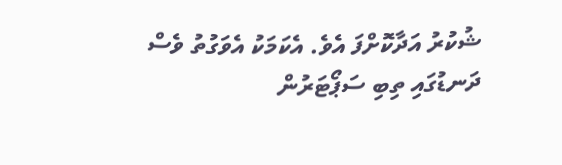ޝުކުރު އަދާކޮށްފަ އެވެ. އެކަމަކު އެވަގުތު ވެސް ދަނޑުގައި ތިބި ސަޕޯޓަރުން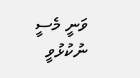ވަނީ މެސީ ނުކުޅުވީ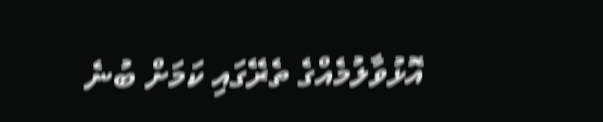އޮޅުވާލުމެއްގެ ތެރޭގައި ކަމަށް ބުނެ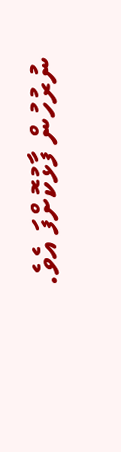ނުރުހުން ފާޅުކޮށްފަ އެވެ.